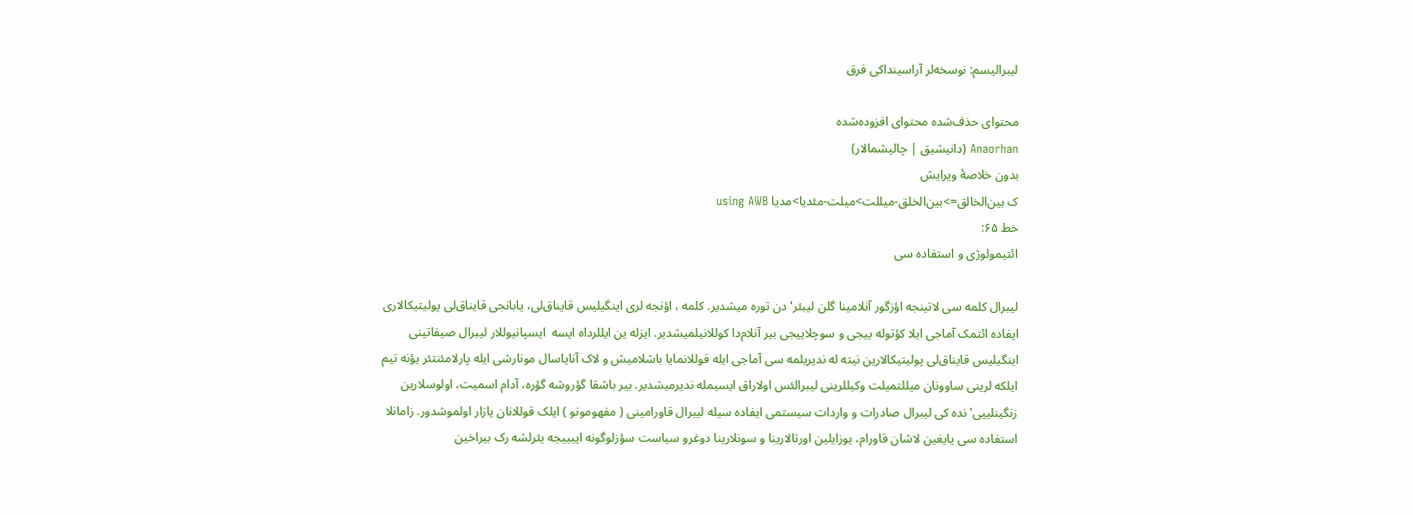لیبرالیسم: نوسخه‌لر آراسینداکی فرق

محتوای حذف‌شده محتوای افزوده‌شده
Anaorhan (دانیشیق | چالیشمالار)
بدون خلاصۀ ویرایش
ک بین‌الخالق=>بین‌الخلق-میللت>میلت-مئدیا>مدیا using AWB
خط ۶۵:
ائتیمولوژی و استفاده سی

لیبرال کلمه سی لاتینجه اؤزگور آنلامینا گلن لیبئر'دن توره میشدیر. کلمه ، اؤنجه لری اینگیلیس قایناق‌لی، یابانجی قایناق‌لی پولیتیکالاری ایفاده ائتمک آماجی ایلا کؤتوله ییجی و سوچلاییجی بیر آنلام‌دا کوللانیلمیشدیر. ایزله ین ایللرداه ایسه  ایسپانیوللار لیبرال صیفاتینی اینگیلیس قایناق‌لی پولیتیکالارین نیته له ندیریلمه سی آماجی ایله قوللانمایا باشلامیش و لاک آنایاسال مونارشی ایله پارلامئنتئر یؤنه تیم ایلکه لرینی ساوونان میللتمیلت وکیللرینی لیبرالئس اولاراق ایسیمله ندیرمیشدیر. بیر باشقا گؤروشه گؤره، آدام اسمیت، اولوسلارین زنگینلییی'نده کی لیبرال صادرات و واردات سیستمی ایفاده سیله لیبرال قاورامینی ( مفهومونو ) ایلک قوللانان یازار اولموشدور. زامانلا استفاده سی یایغین لاشان قاورام، یوزایلین اورتالارینا و سونلارینا دوغرو سیاست سؤزلوگونه اییییجه یئرلشه رک بیراخین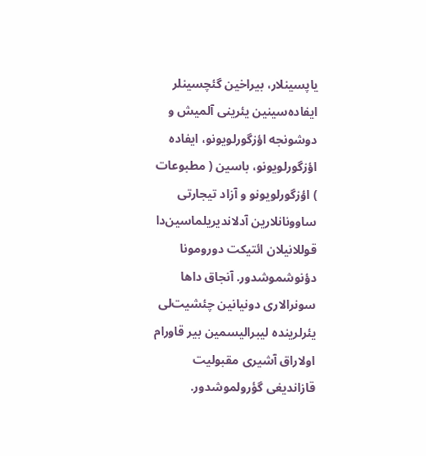یاپسینلار، بیراخین گئچسینلر ایفاده‌سینین یئرینی آلمیش و دوشونجه اؤزگورلویونو، ایفاده اؤزگورلویونو، باسین ( مطبوعات ) اؤزگورلویونو و آزاد تیجارتی ساوونانلارین آدلاندیریلماسین‌دا قوللانیلان ائتیکت دورومونا دؤنوشموشدور. آنجاق داها سونرالاری دونیانین چئشیت‌لی یئرلرینده لیبرالیسمین بیر قاورام اولاراق آشیری مقبولیت قازاندیغی گؤرولموشدور.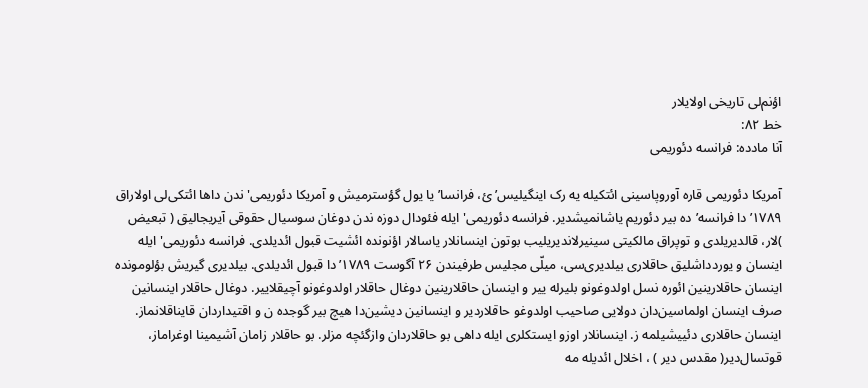اؤنم‌لی تاریخی اولایلار
خط ۸۲:
آنا مادده: فرانسه دئوریمی

آمریکا دئوریمی قاره آوروپاسینی ائتکیله یه رک اینگیلیس’ئ، فرانسا’یا یول گؤسترمیش و آمریکا دئوریمی'ندن داها ائتکی‌لی اولاراق ۱۷۸۹’دا فرانسه’ده بیر دئوریم یاشانمیشدیر. فرانسه دئوریمی'ایله فئودال دوزه ندن دوغان سوسیال حقوقی آیریجالیق ( تبعیض )لار، قالدیریلدی و توپراق مالکیتی سینیرلاندیریلیب بوتون اینسانلار یاسالار اؤنونده ائشیت قبول ائدیلدی. فرانسه دئوریمی'ایله اینسان و یوردداشلیق حاقلاری بیلدیری‌سی، میلّی مجلیس طرفیندن ۲۶ آگوست ۱۷۸۹’دا قبول ائدیلدی. بیلدیری گیریش بؤلومونده اینسان حاقلارینین ائوره نسل اولدوغونو بلیرله ییر و اینسان حاقلارینین دوغال حاقلار اولدوغونو آچیقلاییر. دوغال حاقلار اینسانین صرف اینسان اولماسین‌دان دولایی صاحیب اولدوغو حاقلاردیر و اینسانین دیشین‌دا هیچ بیر گوجده ن و اقتیداردان قایناقلانماز. اینسان حاقلاری دئییشیلمه ز. اینسانلار اوزو ایستکلری ایله داهی بو حاقلاردان وازگئچه مزلر. بو حاقلار زامان آشیمینا اوغراماز، قوتسال‌دیر( مقدس دیر ) ، اخلال ائدیله مه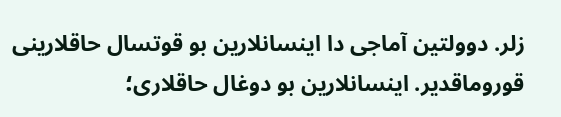زلر. دوولتین آماجی دا اینسانلارین بو قوتسال حاقلارینی قوروماقدیر. اینسانلارین بو دوغال حاقلاری؛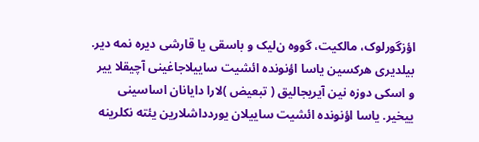اؤزگورلوک، مالکیت، گووه ن‌لیک و باسقی یا قارشی دیره نمه ‌دیر. بیلدیری هرکسین یاسا اؤنونده ائشیت ساییلاجاغینی آچیقلا ییر و اسکی دوزه نین آیریجالیق ( تبعیض )لارا دایانان اساسینی ییخیر. یاسا اؤنونده ائشیت ساییلان یوردداشلارین یئته نکلرینه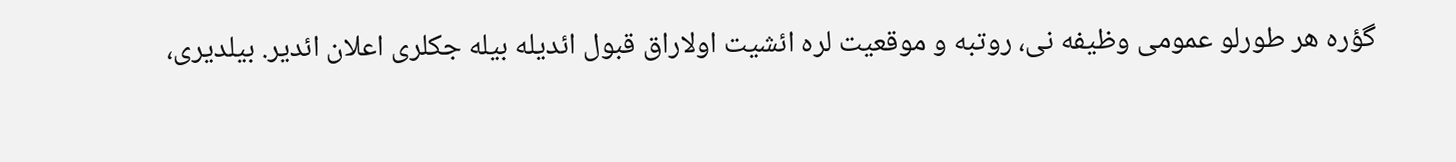گؤره هر طورلو عمومی وظیفه نی، روتبه و موقعیت لره ائشیت اولاراق قبول ائدیله بیله جکلری اعلان ائدیر. بیلدیری،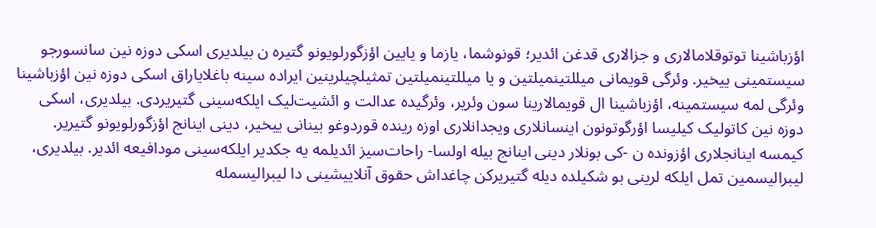اؤزباشینا توتوقلامالاری و جزالاری قدغن ائدیر؛ قونوشما، یازما و یایین اؤزگورلویونو گتیره ن بیلدیری اسکی دوزه نین سانسورجو سیستمینی ییخیر. وئرگی قویمانی میللتینمیلتین و یا میللتینمیلتین تمثیلچیلرینین ایراده سینه باغلایاراق اسکی دوزه نین اؤزباشینا وئرگی لمه سیستمینه، اؤزباشینا ال قویمالارینا سون وئریر، وئرگیده عدالت و ائشیت‌لیک ایلکه‌سینی گتیریردی. بیلدیری، اسکی دوزه نین کاتولیک کیلیسا اؤرگوتونون اینسانلاری ویجدانلاری اوزه رینده قوردوغو بینانی ییخیر، دینی اینانج اؤزگورلویونو گتیریر. کیمسه اینانجلاری اؤزونده ن -کی بونلار دینی اینانج بیله اولسا- راحات‌سیز ائدیلمه یه جکدیر ایلکه‌سینی مودافیعه ائدیر. بیلدیری، لیبرالیسمین تمل ایلکه لرینی بو شکیلده دیله گتیریرکن چاغداش حقوق آنلاییشینی دا لیبرالیسمله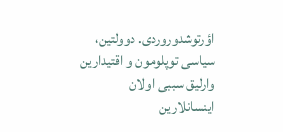اؤرتوشدوروردی. دوولتین، سیاسی توپلومون و اقتیدارین وارلیق سببی اولان اینسانلارین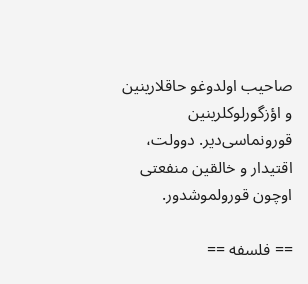صاحیب اولدوغو حاقلارینین و اؤزگورلوکلرینین قورونماسی‌دیر. دوولت، اقتیدار و خالقین منفعتی اوچون قورولموشدور.

== فلسفه ==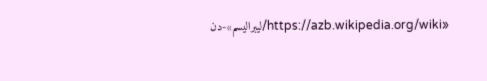«https://azb.wikipedia.org/wiki/لیبرالیسم»-دن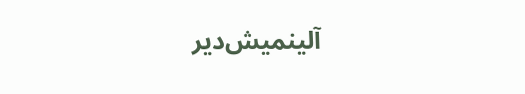آلینمیش‌دیر